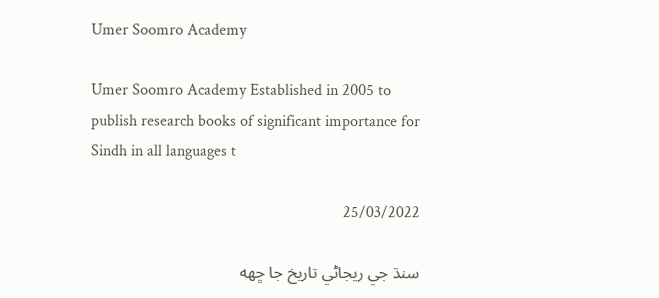Umer Soomro Academy

Umer Soomro Academy Established in 2005 to publish research books of significant importance for Sindh in all languages t

25/03/2022

سنڌ جي ريجاڻي تاريخ جا ڇهه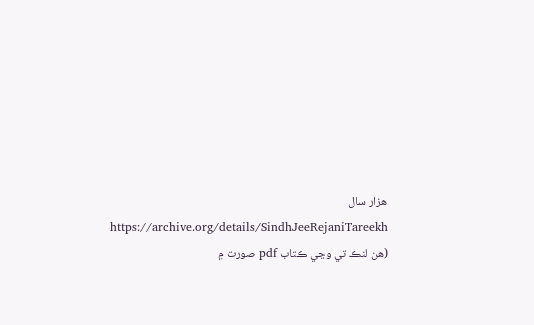هزار سال
https://archive.org/details/SindhJeeRejaniTareekh
(هن لنڪ تي وڃي ڪتاب pdf صورت ۾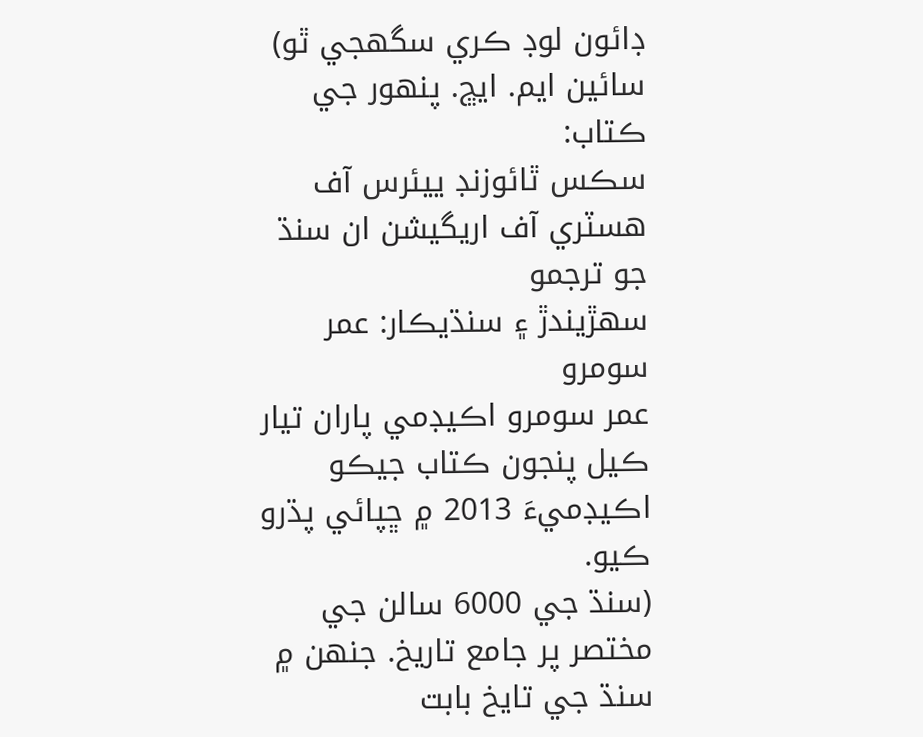ڊائون لوڊ ڪري سگھجي ٿو)
سائين ايم. ايڇ. پنهور جي ڪتاب:
سڪس ٿائوزنڊ ييئرس آف هسٽري آف اريگيشن ان سنڌ
جو ترجمو
سهڙيندڙ ۽ سنڌيڪار: عمر سومرو
عمر سومرو اڪيڊمي پاران تيار ڪيل پنجون ڪتاب جيڪو اڪيڊميءَ 2013 ۾ ڇپائي پڌرو ڪيو.
(سنڌ جي 6000 سالن جي مختصر پر جامع تاريخ. جنهن ۾ سنڌ جي تايخ بابت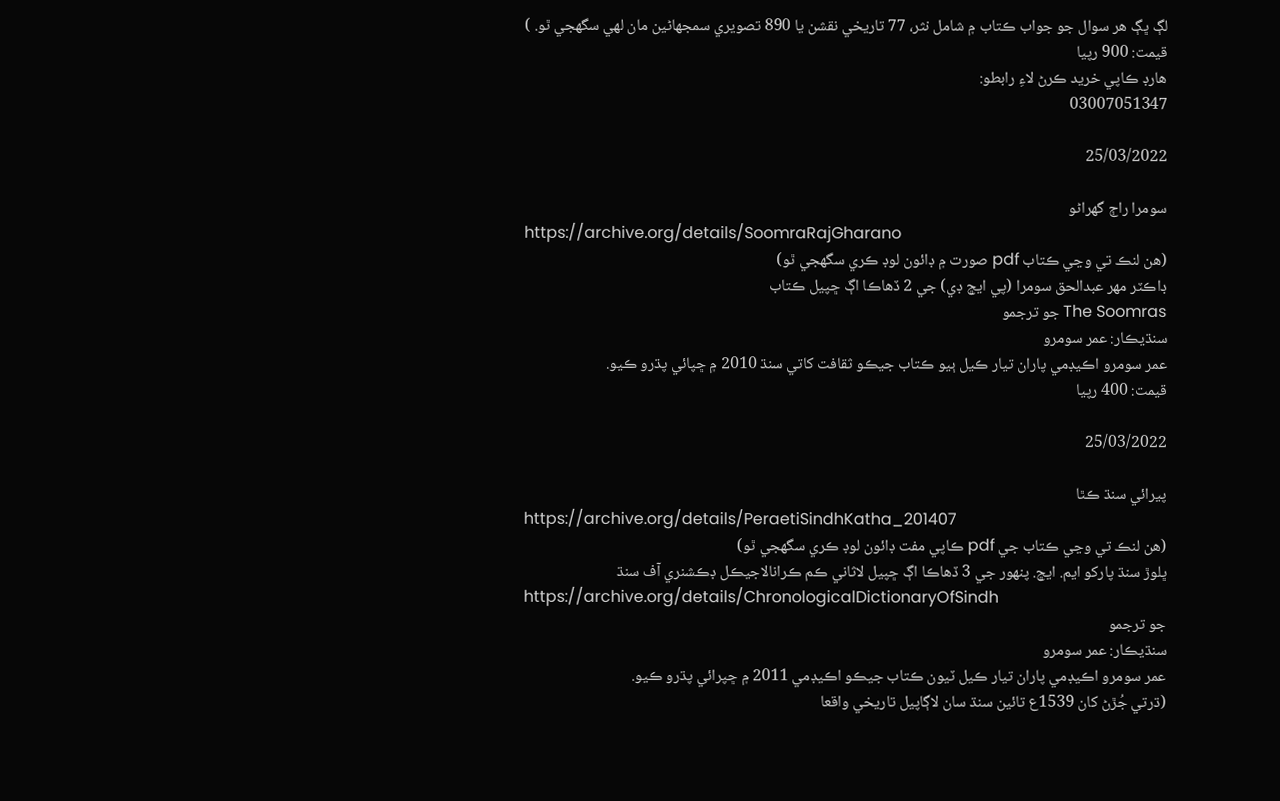لڳ ڀڳ هر سوال جو جواب ڪتاب ۾ شامل نثر، 77 تاريخي نقشن يا 890 تصويري سمجھاڻين مان لهي سگھجي ٿو. )
قيمت: 900 رپيا
هارڊ ڪاپي خريد ڪرڻ لاءِ رابطو:
03007051347

25/03/2022

سومرا راڄ گھراڻو
https://archive.org/details/SoomraRajGharano
(هن لنڪ تي وڃي ڪتاب pdf صورت ۾ ڊائون لوڊ ڪري سگھجي ٿو)
ڊاڪٽر مهر عبدالحق سومرا (پي ايڇ ڊي) جي 2 ڏهاڪا اڳ ڇپيل ڪتاب
The Soomras جو ترجمو
سنڌيڪار: عمر سومرو
عمر سومرو اڪيڊمي پاران تيار ڪيل ٻيو ڪتاب جيڪو ثقافت کاتي سنڌ 2010 ۾ ڇپائي پڌرو ڪيو.
قيمت: 400 رپيا

25/03/2022

پيرائي سنڌ ڪٿا
https://archive.org/details/PeraetiSindhKatha_201407
(هن لنڪ تي وڃي ڪتاب جي pdf ڪاپي مفت ڊائون لوڊ ڪري سگھجي ٿو)
ڀلوڙ سنڌ پارکو ايم. ايڇ. پنهور جي 3 ڏهاڪا اڳ ڇپيل لاثاني ڪم ڪرانالاجيڪل ڊڪشنري آف سنڌ
https://archive.org/details/ChronologicalDictionaryOfSindh
جو ترجمو
سنڌيڪار: عمر سومرو
عمر سومرو اڪيڊمي پاران تيار ڪيل ٽيون ڪتاب جيڪو اڪيڊمي 2011 ۾ ڇپرائي پڌرو ڪيو.
(ڌرتي جُڙڻ کان 1539ع تائين سنڌ سان لاڳاپيل تاريخي واقعا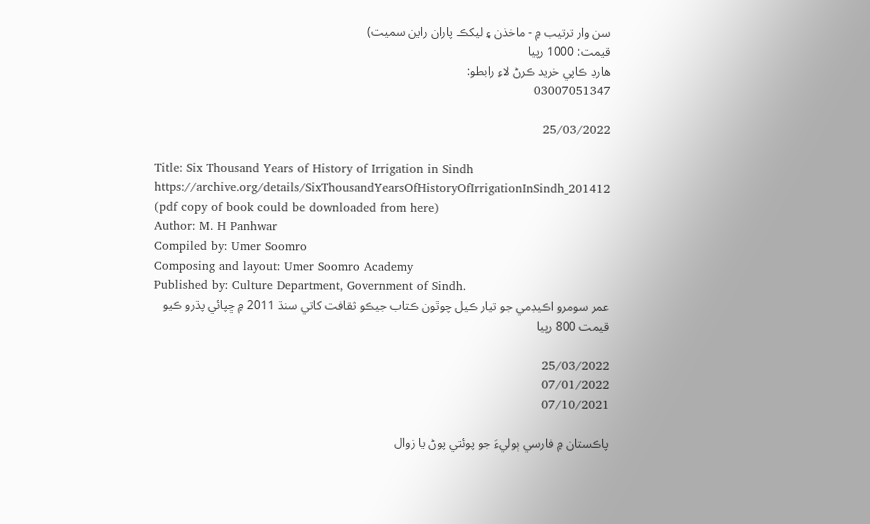سن وار ترتيب ۾ - ماخذن ۽ ليکڪ پاران راين سميت)
قيمت: 1000 رپيا
هارڊ ڪاپي خريد ڪرڻ لاءِ رابطو:
03007051347

25/03/2022

Title: Six Thousand Years of History of Irrigation in Sindh
https://archive.org/details/SixThousandYearsOfHistoryOfIrrigationInSindh_201412
(pdf copy of book could be downloaded from here)
Author: M. H Panhwar
Compiled by: Umer Soomro
Composing and layout: Umer Soomro Academy
Published by: Culture Department, Government of Sindh.
عمر سومرو اڪيڊمي جو تيار ڪيل چوٿون ڪتاب جيڪو ثقافت کاتي سنڌ 2011 ۾ ڇپائي پڌرو ڪيو
قيمت 800 رپيا

25/03/2022
07/01/2022
07/10/2021

پاڪستان ۾ فارسي ٻوليءَ جو پوئتي پوڻ يا زوال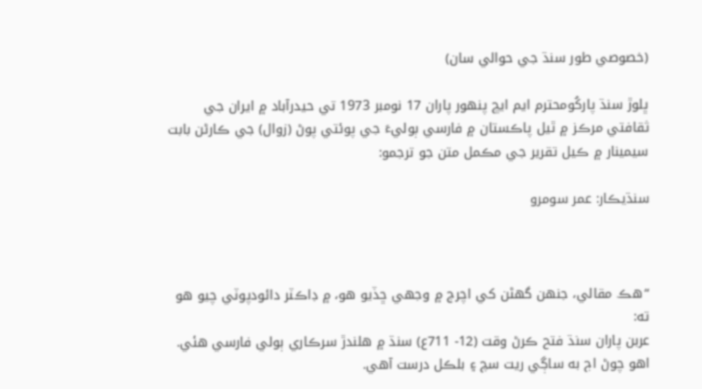(خصوصي طور سنڌ جي حوالي سان)

ڀلوڙ سنڌ پارکُومحترم ايم ايڇ پنهور پاران 17 نومبر 1973 تي حيدرآباد ۾ ايران جي ثقافتي مرڪز ۾ ٿيل پاڪستان ۾ فارسي ٻوليءَ جي پوئتي پوڻ (زوال) جي ڪارڻن بابت سيمينار ۾ ڪيل تقرير جي مڪمل متن جو ترجمو:

سنڌيڪار: عمر سومرو



“هڪ مقالي، جنهن گھڻن کي اچرج ۾ وجھي ڇڏيو ھو، ۾ ڊاڪٽر دائودپوٽي چيو هو ته:
عربن پاران سنڌ فتح ڪرڻ وقت (12- 711ع) سنڌ ۾ هلندڙ سرڪاري ٻولي فارسي هئي.
اهو چوڻ اڄ به ساڳي ريت سچ ۽ بلڪل درست آهي.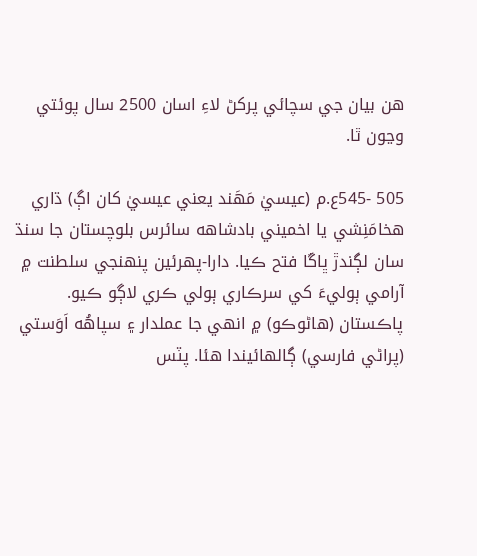هن بيان جي سچائي پرکڻ لاءِ اسان 2500 سال پوئتي وڃون ٿا.

505 -545ع.م (عيسيٰ مَهَند يعني عيسيٰ کان اڳ) ڌاري هخامَنِشي يا اخميني بادشاهه سائرس بلوچستان جا سنڌ سان لڳندڙ ڀاڱا فتح ڪيا. دارا-پهرئين پنهنجي سلطنت ۾ آرامي ٻوليءَ کي سرڪاري ٻولي ڪري لاڳو ڪيو. پاڪستان (هاڻوڪو) ۾ انھي جا عملدار ۽ سپاهُه اَوَستي (پراڻي فارسي) ڳالهائيندا هئا. پٽس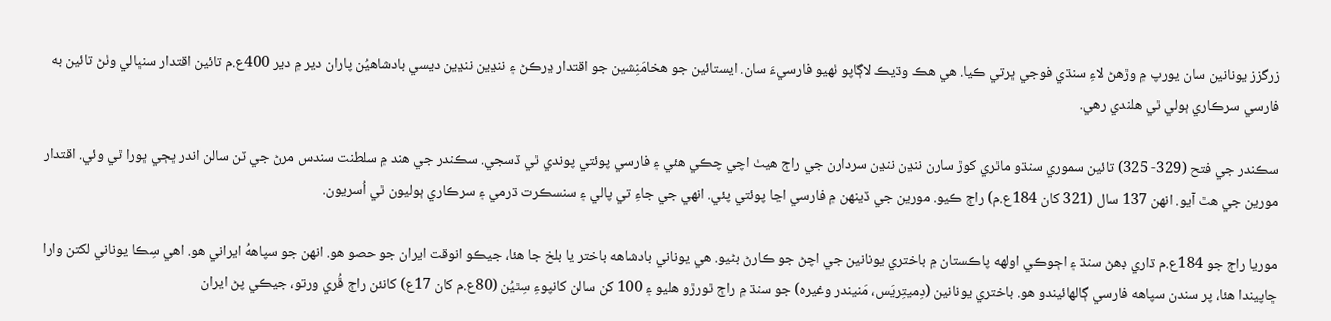زرگزز يونانين سان يورپ ۾ وڙهڻ لاءِ سنڌي فوجي ڀرتي ڪيا. هي هڪ وڌيڪ لاڳاپو ٺھيو فارسيءَ سان. ايستائين جو هخامَنِشين جو اقتدار ڍرڪڻ ۽ ننڍين ننڍين ديسي بادشاهيُن پاران دير ۾ دير 400ع.م تائين اقتدار سنڀالي وٺڻ تائين به فارسي سرڪاري ٻولي ٿي هلندي رهي.

سڪندر جي فتح (329- 325) تائين سموري سنڌو ماٿري کوڙ سارن ننڍن ننڍن سردارن جي راڄ هيٺ اچي چڪي هئي ۽ فارسي پوئتي پوندي ٿي ڏسجي. سڪندر جي هند ۾ سلطنت سندس مرڻ جي ٽن سالن اندر ڀڄي ڀورا ٿي وئي. اقتدار مورين جي هٿ آيو. انهن 137 سال (321 کان 184ع.م) راڄ ڪيو. مورين جي ڏينهن ۾ فارسي اڃا پوئتي پئي. انهي جي جاءِ تي پالي ۽ سنسڪرت ڌرمي ۽ سرڪاري ٻوليون ٿي اُسريون.

موريا راڄ جو 184ع.م ڌاري ڊهڻ سنڌ ۽ اڄوڪي اولهه پاڪستان ۾ باختري يونانين جي اچڻ جو ڪارڻ بڻيو. هي يوناني بادشاهه باختر يا بلخ جا هئا، جيڪو انوقت ايران جو حصو هو. انهن جو سپاههُ ايراني هو. اهي سِڪا يوناني لکتن وارا ڇاپيندا هئا، پر سندن سپاهه فارسي ڳالهائيندو هو. باختري يونانين (دِميتِريَس، مَنيندر وغيره) جو سنڌ ۾ راڄ ٿورڙو هليو ۽ 100 کن سالن کانپوءِ سِٿيُن (80ع.م کان 17ع) کانئن راڄ ڦُري ورتو، جيڪي پڻ ايران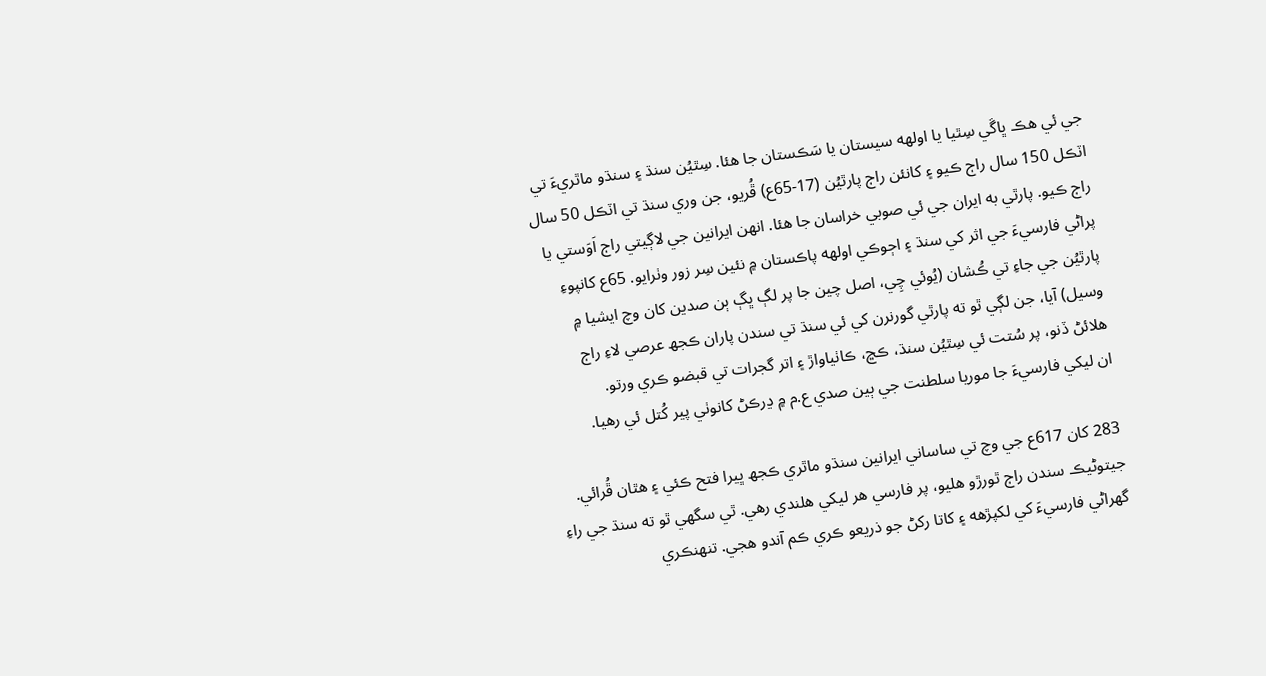جي ئي هڪ ڀاڱي سِٿيا يا اولهه سيستان يا سَڪستان جا هئا. سِٿيُن سنڌ ۽ سنڌو ماٿريءَ تي اٽڪل 150 سال راڄ ڪيو ۽ کانئن راڄ پارٿيُن (17-65ع) ڦُريو، جن وري سنڌ تي اٽڪل 50 سال راڄ ڪيو. پارٿي به ايران جي ئي صوبي خراسان جا هئا. انهن ايرانين جي لاڳيتي راڄ اَوَستي يا پراڻي فارسيءَ جي اثر کي سنڌ ۽ اڄوڪي اولهه پاڪستان ۾ نئين سِر زور وٺرايو. 65ع کانپوءِ پارٿيُن جي جاءِ تي ڪُشان (يُوئي چِي، اصل چين جا پر لڳ ڀڳ ٻن صدين کان وچ ايشيا ۾ وسيل) آيا، جن لڳي ٿو ته پارٿي گورنرن کي ئي سنڌ تي سندن پاران ڪجھ عرصي لاءِ راڄ هلائڻ ڏنو، پر سُتت ئي سِٿيُن سنڌ، ڪڇ، ڪاٺياواڙ ۽ اتر گجرات تي قبضو ڪري ورتو.
ان ليکي فارسيءَ جا موريا سلطنت جي ٻين صدي ع.م ۾ ڍرڪڻ کانوٺي پير کُتل ئي رهيا.

283 کان 617ع جي وچ تي ساساني ايرانين سنڌو ماٿري ڪجھ ڀيرا فتح ڪئي ۽ هٿان ڦُرائي. جيتوڻيڪ سندن راڄ ٿورڙو هليو، پر فارسي هر ليکي هلندي رهي. ٿي سگھي ٿو ته سنڌ جي راءِ گھراڻي فارسيءَ کي لکپڙهه ۽ کاتا رکڻ جو ذريعو ڪري ڪم آندو هجي. تنهنڪري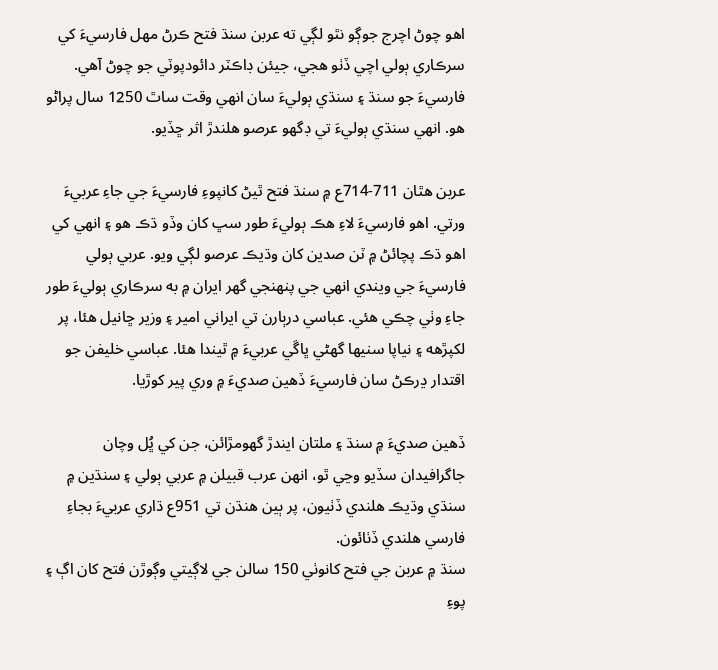اهو چوڻ اچرج جوڳو نٿو لڳي ته عربن سنڌ فتح ڪرڻ مهل فارسيءَ کي سرڪاري ٻولي اچي ڏٺو هجي، جيئن ڊاڪٽر دائودپوٽي جو چوڻ آهي.
فارسيءَ جو سنڌ ۽ سنڌي ٻوليءَ سان انهي وقت ساٿ 1250 سال پراڻو هو. انهي سنڌي ٻوليءَ تي ڊگھو عرصو هلندڙ اثر ڇڏيو.

عربن هٿان 711-714ع ۾ سنڌ فتح ٿيڻ کانپوءِ فارسيءَ جي جاءِ عربيءَ ورتي. اهو فارسيءَ لاءِ هڪ ٻوليءَ طور سڀ کان وڏو ڌڪ هو ۽ انهي کي اهو ڌڪ پچائڻ ۾ ٽن صدين کان وڌيڪ عرصو لڳي ويو. عربي ٻولي فارسيءَ جي ويندي انھي جي پنهنجي گھر ايران ۾ به سرڪاري ٻوليءَ طور جاءِ وٺي چڪي هئي. عباسي درٻارن تي ايراني امير ۽ وزير ڇانيل هئا، پر لکپڙهه ۽ نياپا سنيها گھڻي ڀاڱي عربيءَ ۾ ٿيندا هئا. عباسي خليفن جو اقتدار ڍرڪڻ سان فارسيءَ ڏهين صديءَ ۾ وري پير کوڙيا.

ڏهين صديءَ ۾ سنڌ ۽ ملتان ايندڙ گھومڙائن، جن کي ڀُل وچان جاگرافيدان سڏيو وڃي ٿو، انهن عرب قبيلن ۾ عربي ٻولي ۽ سنڌين ۾ سنڌي وڌيڪ هلندي ڏٺيون، پر ٻين هنڌن تي 951ع ڌاري عربيءَ بجاءِ فارسي هلندي ڏٺائون.
سنڌ ۾ عربن جي فتح کانوٺي 150 سالن جي لاڳيتي وڳوڙن فتح کان اڳ ۽ پوءِ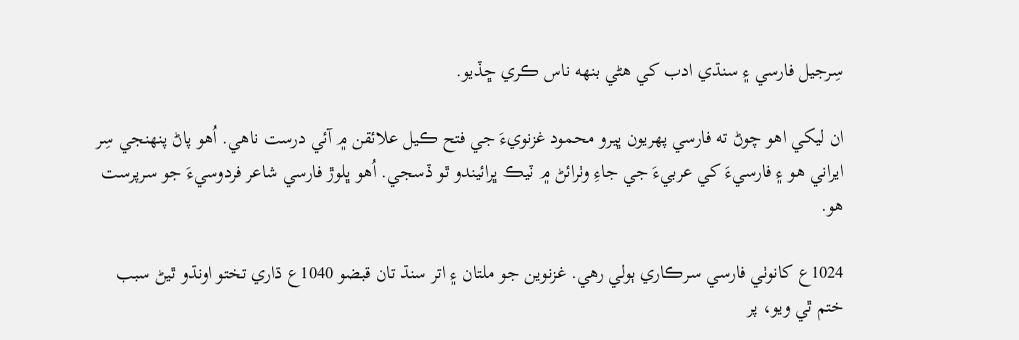سِرجيل فارسي ۽ سنڌي ادب کي هڻي بنهه ناس ڪري ڇڏيو.

ان ليکي اهو چوڻ ته فارسي پهريون ڀيرو محمود غزنويءَ جي فتح ڪيل علائقن ۾ آئي درست ناهي. اُهو پاڻ پنهنجي سِر ايراني هو ۽ فارسيءَ کي عربيءَ جي جاءِ وٺرائڻ ۾ ٽيڪ ڀرائيندو ٿو ڏسجي. اُهو ڀلوڙ فارسي شاعر فردوسيءَ جو سرپرست هو.

1024ع کانوٺي فارسي سرڪاري ٻولي رهي. غزنوين جو ملتان ۽ اتر سنڌ تان قبضو 1040ع ڌاري تختو اونڌو ٿيڻ سبب ختم ٿي ويو، پر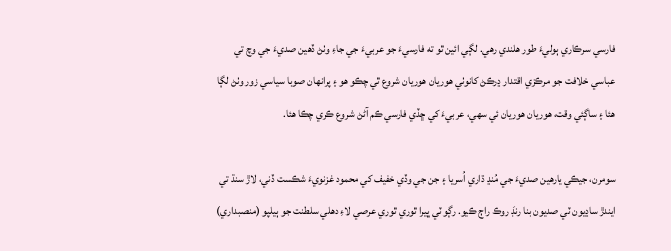فارسي سرڪاري ٻوليءَ طور هلندي رهي. لڳي ائين ٿو ته فارسيءَ جو عربيءَ جي جاءِ وٺڻ ڏهين صديءَ جي وچ تي عباسي خلافت جو مرڪزي اقتدار ڍرڪڻ کانوٺي هوريان هوريان شروع ٿي چڪو هو ۽ پرانهان صوبا سياسي زور وٺڻ لڳا هئا ۽ ساڳئي وقت، هوريان هوريان ئي سهي، عربيءَ کي ڇڏي فارسي ڪم آڻڻ شروع ڪري چڪا هئا.

سومرن، جيڪي يارهين صديءَ جي مُنڍ ڌاري اُسريا ۽ جن جي وڏي خفيف کي محمود غزنويءَ شڪست ڏني، لاڙ سنڌ تي ايندڙ ساڍيون ٽي صديون بنا رنڊَ روڪ راڄ ڪيو. رڳو ٽي ڀيرا ٿوري ٿوري عرصي لاءِ دهلي سلطنت جو ٻيلپو (منصبداري)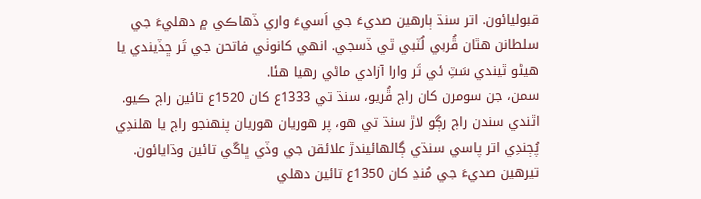قبوليائون. اتر سنڌ ٻارهين صديءَ جي اَسيءَ واري ڏهاڪي ۾ دهليءَ جي سلطانن هٿان ڦُربي لُٽبي ٿي ڏسجي. انهي کانوٺي فاتحن جي تَر ڇڏيندي يا هيڻو ٿيندي سَٽِ ئي تَر وارا آزادي ماڻي رهيا هئا.
سمن، جن سومرن کان راڄ ڦُريو، سنڌ تي 1333ع کان 1520ع تائين راڄ ڪيو. اٿندي سندن راڄ رڳو لاڙ سنڌ تي هو، پر هوريان هوريان پنهنجو راڄ يا هلندِي پُڄندِي اتر پاسي سنڌي ڳالهائيندڙ علائقن جي وڏي ڀاڱي تائين وڌايائون.
تيرهين صديءَ جي مُنڍ کان 1350ع تائين دهلي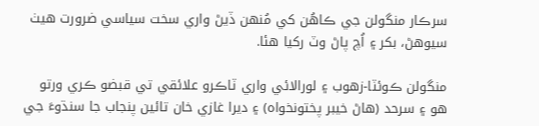سرڪار منگولن جي ڪاهُن کي مُنهن ڏيڻ واري سخت سياسي ضرورت هيٺ سيوهڻ، بکر ۽ اُچ پاڻ وٽ رکيا هئا.

منگولن ڪوئٽا-زهوب ۽ لورالائي واري ٽاڪرو علائقي تي قبضو ڪري ورتو هو ۽ سرحد (هاڻ خيبر پختونخواه) ۽ ديرا غازي خان تائين پنجاب جا سنڌوءَ جي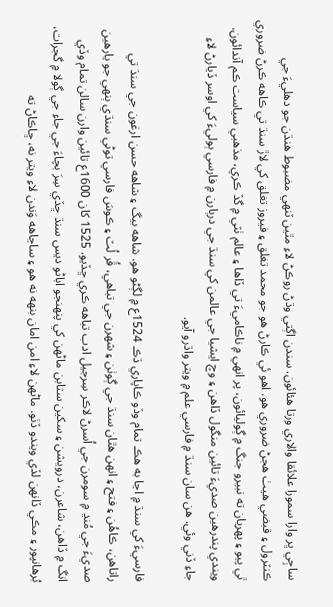ساڄِي ڀر وارا سمورا علائقا والاري ورتا هئائون. سندن اڳتي وڌڻ روڪڻ لاءِ مٿين ٽنهي مضبوط هنڌن جو دهليءَ جي ڪنٽرول ۽ قبضي هيٺ هجڻ ضروري هو. اهو ئي ڪارڻ هو جو محمد تغلق ۽ فيروز تغلق کي لاڙ سنڌ تي ڪاهه ڪرڻ ضروري ٿي پيو ۽ پهريان ته نبيرو جنگ ۾ ڳوليائون، پر انهي ۾ ناڪاميءَ تي ڏاها ۽ عالم ٺٽي ۾ گڏ ڪري، مذهبي سياست ڪم آندائون. ويندي پندرهين صديءَ تائين منگول ڏاهن ۽ وچ ايشيا جي عالمن کي سنڌ جي درٻارن ۾ فارسي ٻوليءَ کي اوسر ڏيارڻ لاءِ جاءِ ڏني وئي. هن سان سنڌ ۾ فارسي علم ۾ ويتر واڌرو آيو.

فارسيءَ کي سنڌ ۾ اڃا به هڪ تمام وڏو ڪاپاري ڌڪ 1524ع ۾ لڳڻو هو. شاهه بيگ ۽ شاهه حسن ارغون جي سنڌ تي راتاهن، ڪاهُن ۽ فتح ۽ انهن هٿان سنڌ جي ڳوٺن ۽ شهرن جي تباهي، ڦُر لُٽ ۽ ڪوسَ فارسي توڻي سنڌي ٻنهي جو يارهين صديءَ جي مُنڍ ۾ سومرن جي اُسرڻ لاڪر سِرجيل ادب تباهه ڪري ڇڏيو. 1525 کان 1600ع تائين وارن سالن تمام وڏي انگ ۾ ڏاهن، شاعرن، درويشن ۽ سکين ستابن ماڻهن کي پنهنجو اباڻو ديس سنڌ ڇڏي سِرَ بچاءَ جي جاءِ جي ڳولا ۾ گجرات، بُرهانپور ۽ مڪي ڏانهن لڏي ويندو ڏٺو. ماڻهن لاءِ امن امان بنهه نه هو ۽ ساڃاهه وَندن لاءِ ويتر نه، ڇاڪاڻ ته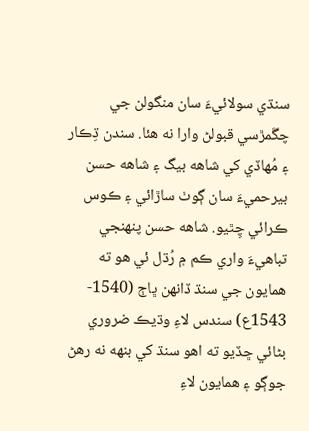سنڌي سولائيءَ سان منگولن جي چڱمڙسي قبولڻ وارا نه هئا. سندن ڌِڪار ۽ مُهاڏي کي شاهه بيگ ۽ شاهه حسن بيرحميءَ سان ڳوٺ ساڙائي ۽ ڪوس ڪرائي چِٿيو. شاهه حسن پنهنجي تباهيءَ واري ڪم ۾ رُڌل ئي هو ته همايون جي سنڌ ڏانهن ڀاڄ (1540- 1543ع) سندس لاءِ وڌيڪ ضروري بڻائي ڇڏيو ته اهو سنڌ کي بنهه نه رهڻ جوڳو ۽ همايون لاءِ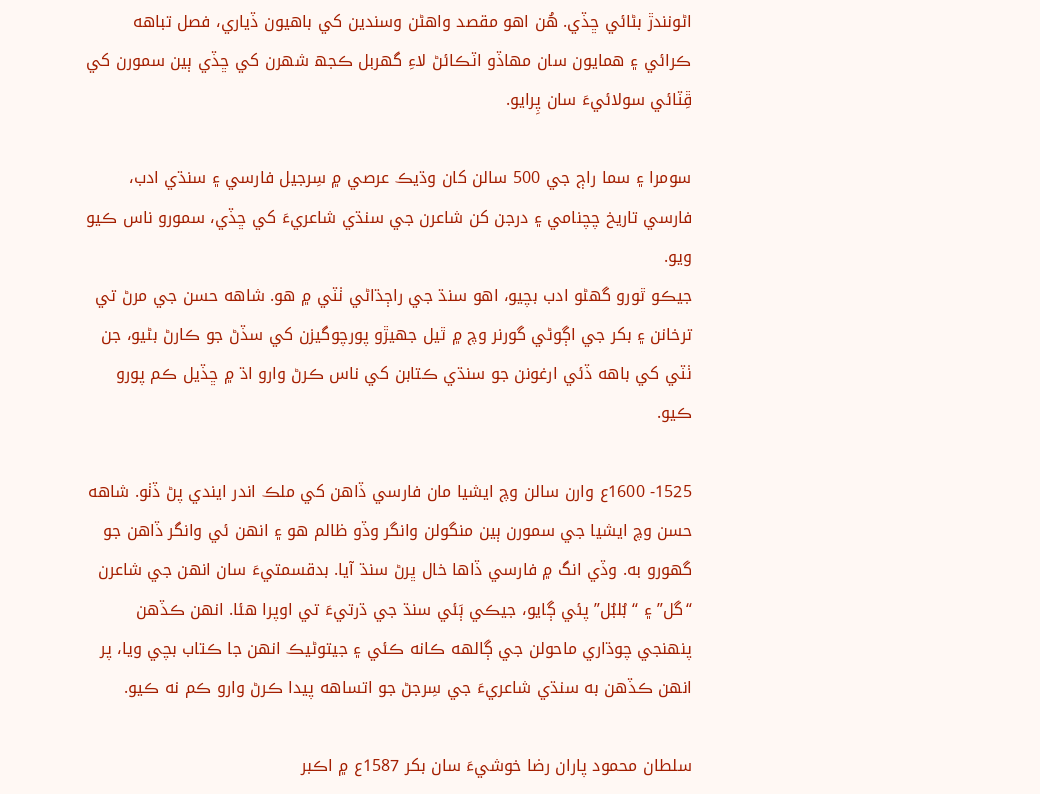اڻونندڙ بڻائي ڇڏي. هُن اهو مقصد واهڻن وسندين کي باهيون ڏياري، فصل تباهه ڪرائي ۽ همايون سان مهاڏو اٽڪائڻ لاءِ گھربل ڪجھ شهرن کي ڇڏي ٻين سمورن کي ڦِٽائي سولائيءَ سان پِرايو.

سومرا ۽ سما راڄ جي 500 سالن کان وڌيڪ عرصي ۾ سِرجيل فارسي ۽ سنڌي ادب، فارسي تاريخ چچنامي ۽ درجن کن شاعرن جي سنڌي شاعريءَ کي ڇڏي، سمورو ناس ڪيو ويو.
جيڪو ٿورو گھڻو ادب بچيو، اهو سنڌ جي راڄڌاڻي ٺٽي ۾ هو. شاهه حسن جي مرڻ تي ترخانن ۽ بکر جي اڳوڻي گورنر وچ ۾ ٿيل جھيڙو پورچوگيزن کي سڏڻ جو ڪارڻ بڻيو، جن ٺٽي کي باهه ڏئي ارغونن جو سنڌي ڪتابن کي ناس ڪرڻ وارو اڌ ۾ ڇڏيل ڪم پورو ڪيو.

1525- 1600ع وارن سالن وچ ايشيا مان فارسي ڏاهن کي ملڪ اندر ايندي پڻ ڏٺو. شاهه حسن وچ ايشيا جي سمورن ٻين منگولن وانگر وڏو ظالم هو ۽ انهن ئي وانگر ڏاهن جو گھورو به. وڏي انگ ۾ فارسي ڏاها خال ڀرڻ سنڌ آيا. بدقسمتيءَ سان انهن جي شاعرن “گل” ۽ “بُلبُل” پئي ڳايو، جيڪي ٻَئي سنڌ جي ڌرتيءَ تي اوپرا هئا. انهن ڪڏهن پنهنجي چوڌاري ماحولن جي ڳالهه ڪانه ڪئي ۽ جيتوڻيڪ انهن جا ڪتاب بچي ويا، پر انهن ڪڏهن به سنڌي شاعريءَ جي سِرجڻ جو اتساهه پيدا ڪرڻ وارو ڪم نه ڪيو.

سلطان محمود پاران رضا خوشيءَ سان بکر 1587ع ۾ اڪبر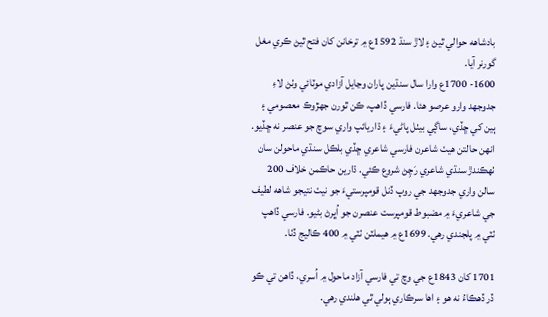بادشاهه حوالي ٿيڻ ۽ لاڙ سنڌ 1592ع ۾ ترخانن کان فتح ٿيڻ ڪري مغل گورنر آيا.
1600- 1700ع وارا سال سنڌين پاران وڃايل آزادي موٽائي وٺڻ لاءِ جدوجهد وارو عرصو هئا. فارسي ڏاهپ، ڪن ٿورن جهڙوڪ معصومي ۽ ٻين کي ڇڏي، ساڳي بيٺل پاڻيءَ ۽ ڌاريائپ واري سوچ جو عنصر نه ڇڏيو. انهن حالتن هيٺ شاعرن فارسي شاعري ڇڏي بلڪل سنڌي ماحولن سان ٺهڪندڙ سنڌي شاعري رَچِڻ شروع ڪئي. ڌارين حاڪمن خلاف 200 سالن واري جدوجهد جي روپ ڏنل قومپرستيءَ جو نيٺ نتيجو شاهه لطيف جي شاعريءَ ۾ مضبوط قومپرست عنصرن جو اُڀرڻ بڻيو. فارسي ڏاهپ ٺٽي ۾ پلجندي رهي. 1699ع ۾ هيملٽن ٺٽي ۾ 400 ڪاليج ڏٺا.

1701 کان 1843ع جي وچ تي فارسي آزاد ماحول ۾ اُسري، ڏاهن تي ڪو ڏر ڏهڪاءُ نه هو ۽ اها سرڪاري ٻولي ٿي هلندي رهي.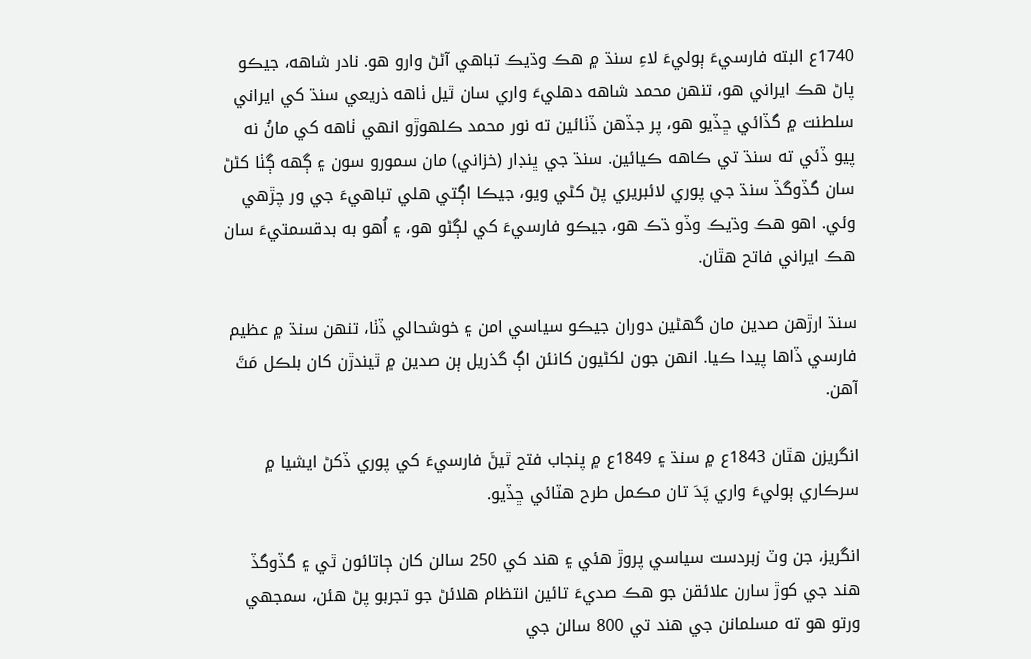1740ع البته فارسيءَ ٻوليءَ لاءِ سنڌ ۾ هڪ وڌيڪ تباهي آڻڻ وارو هو. نادر شاهه، جيڪو پاڻ هڪ ايراني هو، تنهن محمد شاهه دهليءَ واري سان ٿيل ٺاهه ذريعي سنڌ کي ايراني سلطنت ۾ گڏائي ڇڏيو هو، پر جڏهن ڏٺائين ته نور محمد ڪلهوڙو انهي ٺاهه کي مانُ نه پيو ڏئي ته سنڌ تي ڪاهه ڪيائين. سنڌ جي ڀنڊار (خزاني) مان سمورو سون ۽ ڳهه ڳٺا کڻڻ سان گڏوگڏ سنڌ جي پوري لائبريري پڻ کڻي ويو، جيڪا اڳتي هلي تباهيءَ جي ور چڙهي وئي. اهو هڪ وڌيڪ وڏو ڌڪ هو، جيڪو فارسيءَ کي لڳڻو هو، ۽ اُهو به بدقسمتيءَ سان هڪ ايراني فاتح هٿان.

سنڌ ارڙهن صدين مان گھڻين دوران جيڪو سياسي امن ۽ خوشحالي ڏٺا، تنهن سنڌ ۾ عظيم فارسي ڏاها پيدا ڪيا. انهن جون لکڻيون کانئن اڳ گذريل ٻن صدين ۾ ٿيندڙن کان بلڪل مَٽَ آهن.

انگريزن هٿان 1843ع ۾ سنڌ ۽ 1849ع ۾ پنجاب فتح ٿيڻَ فارسيءَ کي پوري ڏکڻ ايشيا ۾ سرڪاري ٻوليءَ واري پَدَ تان مڪمل طرح هٽائي ڇڏيو.

انگريز، جن وٽ زبردست سياسي پروڙ هئي ۽ هند کي 250 سالن کان ڄاتائون ٿي ۽ گڏوگڏ هند جي کوڙ سارن علائقن جو هڪ صديءَ تائين انتظام هلائڻ جو تجربو پڻ هئن، سمجھي ورتو هو ته مسلمانن جي هند تي 800 سالن جي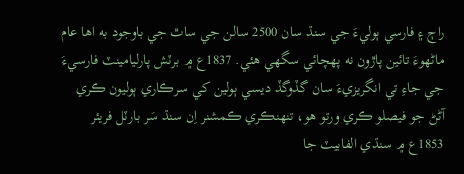راڄ ۽ فارسي ٻوليءَ جي سنڌ سان 2500 سالن جي ساٿ جي باوجود به اها عام ماڻهوءَ تائين پاڙون نه پهچائي سگھي هئي. 1837ع ۾ برٽش پارليامينٽ فارسيءَ جي جاءِ تي انگريزيءَ سان گڏوگڏ ديسي ٻولين کي سرڪاري ٻوليون ڪري آڻڻ جو فيصلو ڪري ورتو هو، تنهنڪري ڪمشنر اِن سنڌ سَر بارٽل فريئر 1853ع ۾ سنڌي الفابيٽ جا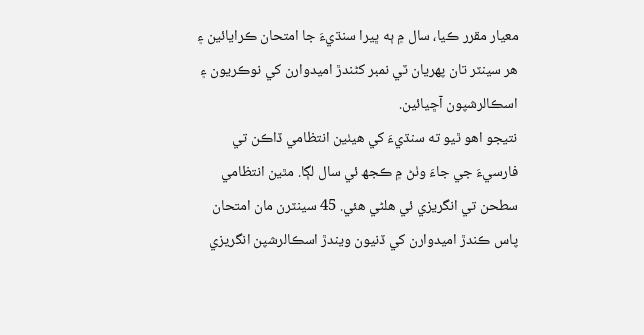معيار مقرر ڪيا، سال ۾ ٻه ڀيرا سنڌيءَ جا امتحان ڪرايائين ۽ هر سينٽر تان پهريان ٽي نمبر کڻندڙ اميدوارن کي نوڪريون ۽ اسڪالرشپون آڇيائين.
نتيجو اهو ٿيو ته سنڌيءَ کي هيٺين انتظامي ڏاڪن تي فارسيءَ جي جاءَ وٺڻ ۾ ڪجھ ئي سال لڳا. مٿين انتظامي سطحن تي انگريزي ئي هلڻي هئي. 45 سينٽرن مان امتحان پاس ڪندڙ اميدوارن کي ڏنيون ويندڙ اسڪالرشپن انگريزي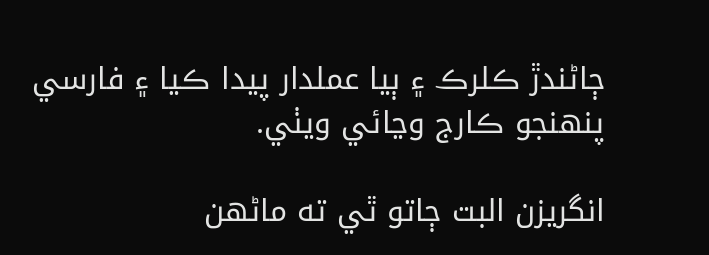ڄاڻندڙ ڪلرڪ ۽ ٻيا عملدار پيدا ڪيا ۽ فارسي پنهنجو ڪارج وڃائي ويٺي.

انگريزن البت ڄاتو ٿي ته ماڻهن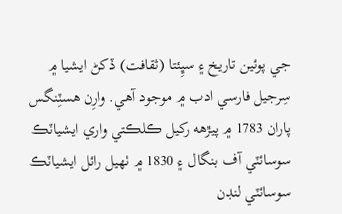جي پوئين تاريخ ۽ سڀِئتا (ثقافت) ڏکڻ ايشيا ۾ سِرجيل فارسي ادب ۾ موجود آهي. وارِن هسٽِنگس پاران 1783 ۾ پيڙهه رکيل ڪلڪتي واري ايشياٽڪ سوسائٽي آف بنگال ۽ 1830 ۾ ٺهيل رائل ايشياٽڪ سوسائٽي لنڊن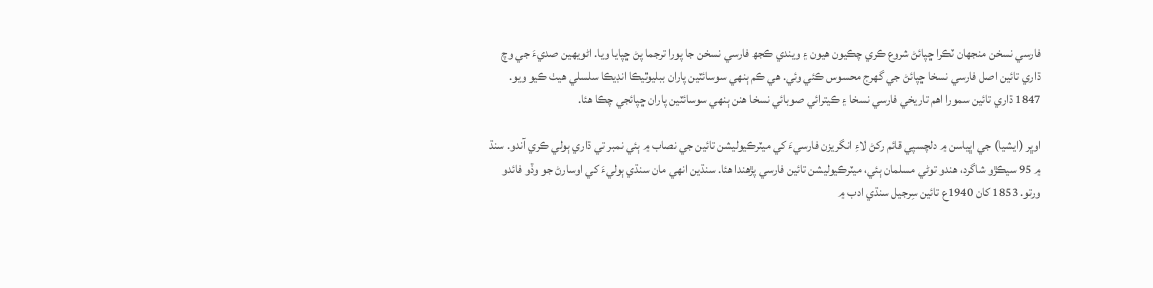فارسي نسخن منجھان ٽڪرا ڇپائڻ شروع ڪري چڪيون هيون ۽ ويندي ڪجھ فارسي نسخن جا پورا ترجما پڻ ڇپايا ويا. اڻويهين صديءَ جي وچ ڌاري تائين اصل فارسي نسخا ڇپائڻ جي گھرج محسوس ڪئي وئي. هي ڪم ٻنهي سوسائٽين پاران ببليوٿيڪا انڊيڪا سلسلي هيٺ ڪيو ويو. 1847 ڌاري تائين سمورا اهم تاريخي فارسي نسخا ۽ ڪيترائي صوبائي نسخا هنن ٻنهي سوسائٽين پاران ڇپائجي چڪا هئا.

اوڀر (ايشيا) جي اڀياسن ۾ دلچسپي قائم رکڻ لاءِ انگريزن فارسيءَ کي ميٽرڪيوليشن تائين جي نصاب ۾ ٻئي نمبر تي ڌاري ٻولي ڪري آندو. سنڌ ۾ 95 سيڪڙو شاگرد، هندو توڻي مسلمان ٻئي، ميٽرڪيوليشن تائين فارسي پڙهندا هئا. سنڌين انهي مان سنڌي ٻوليءَ کي اوسارڻ جو وڏو فائدو ورتو. 1853 کان 1940ع تائين سِرجيل سنڌي ادب ۾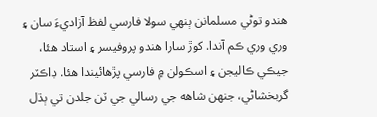هندو توڻي مسلمانن ٻنهي سولا فارسي لفظ آزاديءَ سان ۽ وري وري ڪم آندا. کوڙ سارا هندو پروفيسر ۽ استاد هئا، جيڪي ڪاليجن ۽ اسڪولن ۾ فارسي پڙهائيندا هئا. ڊاڪٽر گربخشاڻي، جنهن شاهه جي رسالي جي ٽن جلدن تي ٻڌل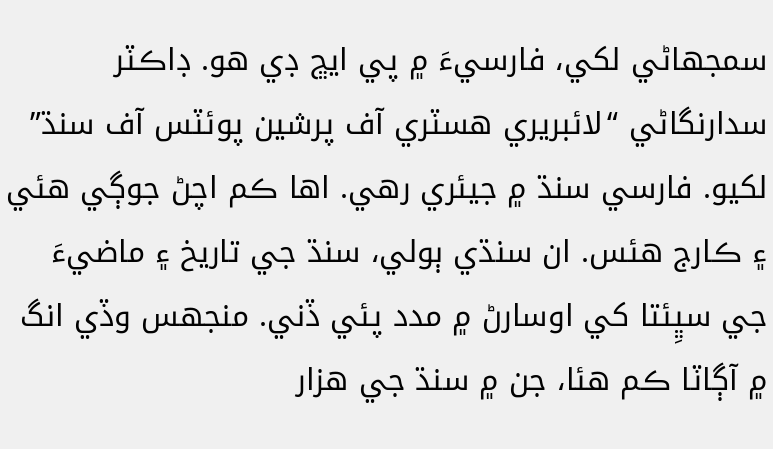سمجھاڻي لکي، فارسيءَ ۾ پي ايڇ ڊي هو. ڊاڪٽر سدارنگاڻي “لائبريري هسٽري آف پرشين پوئٽس آف سنڌ” لکيو. فارسي سنڌ ۾ جيئري رهي. اها ڪم اچڻ جوڳي هئي ۽ ڪارج هئس. ان سنڌي ٻولي، سنڌ جي تاريخ ۽ ماضيءَ جي سڀِئتا کي اوسارڻ ۾ مدد پئي ڏني. منجھس وڏي انگ ۾ آڳاٽا ڪم هئا، جن ۾ سنڌ جي هزار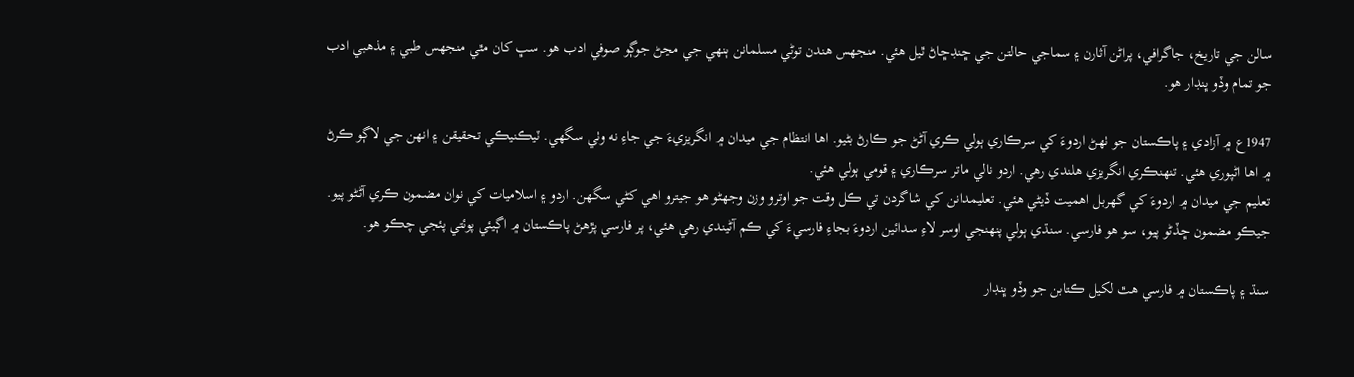سالن جي تاريخ، جاگرافي، پراڻن آثارن ۽ سماجي حالتن جي ڇنڊڇاڻ ٿيل هئي. منجھس هندن توڻي مسلمانن ٻنهي جي مڃڻ جوڳو صوفي ادب هو. سڀ کان مٿي منجھس طبي ۽ مذهبي ادب جو تمام وڏو ڀنڊار هو.

1947ع ۾ آزادي ۽ پاڪستان جو ٺهڻ اردوءَ کي سرڪاري ٻولي ڪري آڻڻ جو ڪارڻ بڻيو. اها انتظام جي ميدان ۾ انگريزيءَ جي جاءِ نه وٺي سگھي. ٽيڪنيڪي تحقيقن ۽ انهن جي لاڳو ڪرڻ ۾ اها اڻپوري هئي. تنهنڪري انگريزي هلندي رهي. اردو نالي ماتر سرڪاري ۽ قومي ٻولي هئي.
تعليم جي ميدان ۾ اردوءَ کي گھربل اهميت ڏيڻي هئي. تعليمدانن کي شاگردن تي ڪل وقت جو اوترو وزن وجھڻو هو جيترو اهي کڻي سگھن. اردو ۽ اسلاميات کي نوان مضمون ڪري آڻڻو پيو. جيڪو مضمون ڇڏڻو پيو، سو هو فارسي. سنڌي ٻولي پنهنجي اوسر لاءِ سدائين اردوءَ بجاءِ فارسيءَ کي ڪم آڻيندي رهي هئي، پر فارسي پڙهڻ پاڪستان ۾ اڳيئي پوئتي پئجي چڪو هو.

سنڌ ۽ پاڪستان ۾ فارسي هٿ لکيل ڪتابن جو وڏو ڀنڊار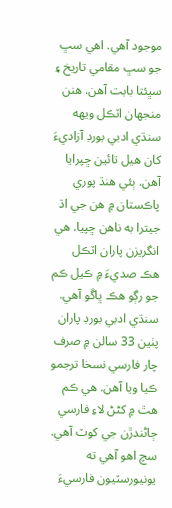موجود آهي. اهي سڀ جو سڀ مقامي تاريخ ۽ سڀئتا بابت آهن. هنن منجھان اٽڪل ويهه سنڌي ادبي بورڊ آزاديءَ کان هيل تائين ڇپرايا آهن. ٻئي هنڌ پوري پاڪستان ۾ هن جي اڌ جيترا به ناهن ڇپيا. هي انگريزن پاران اٽڪل هڪ صديءَ ۾ ڪيل ڪم جو رڳو هڪ ڀاڱو آهي. سنڌي ادبي بورڊ پاران پٺين 33 سالن ۾ صرف چار فارسي نسخا ترجمو ڪيا ويا آهن. هي ڪم هٿ ۾ کڻڻ لاءِ فارسي ڄاڻندڙن جي کوٽ آهي. سچ اهو آهي ته يونيورسٽيون فارسيءَ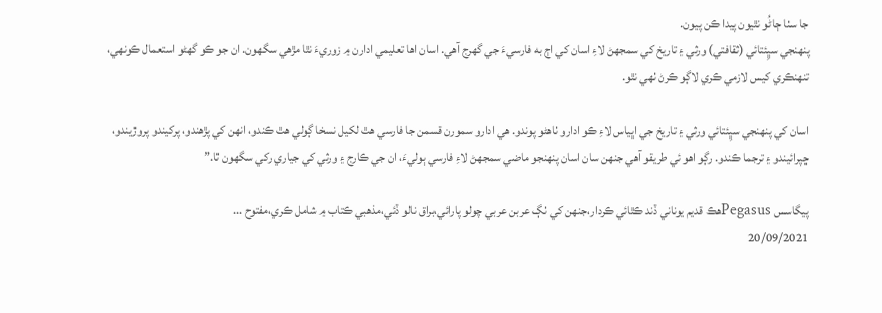جا سٺا ڄاڻُو نٿيون پيدا ڪن پيون.
پنهنجي سڀِئتائي (ثقافتي) ورثي ۽ تاريخ کي سمجھڻ لاءِ اسان کي اڄ به فارسيءَ جي گھرج آهي. اسان اها تعليمي ادارن ۾ زوريءَ نٿا مڙهي سگھون. ان جو ڪو گھڻو استعمال ڪونهي، تنهنڪري کيس لازمي ڪري لاڳو ڪرڻ ٺهي نٿو.

اسان کي پنهنجي سڀِئتائي ورثي ۽ تاريخ جي اڀياس لاءِ ڪو ادارو ٺاهڻو پوندو. هي ادارو سمورن قسمن جا فارسي هٿ لکيل نسخا ڳولي هٿ ڪندو، انهن کي پڙهندو، پرکيندو پروڙيندو، ڇپرائيندو ۽ ترجما ڪندو. رڳو اهو ئي طريقو آهي جنهن سان اسان پنهنجو ماضي سمجھڻ لاءِ فارسي ٻوليءَ، ان جي ڪارج ۽ ورثي کي جياري رکي سگھون ٿا.”

پيگاسس Pegasusھڪ قديم يوناني ڏند ڪٿائي ڪردار،جنھن کي ٺڳ عربن عربي چولو پارائي،براق نالو ڏئي،مذھبي ڪتاب ۾ شامل ڪري،مفتوح ...
20/09/2021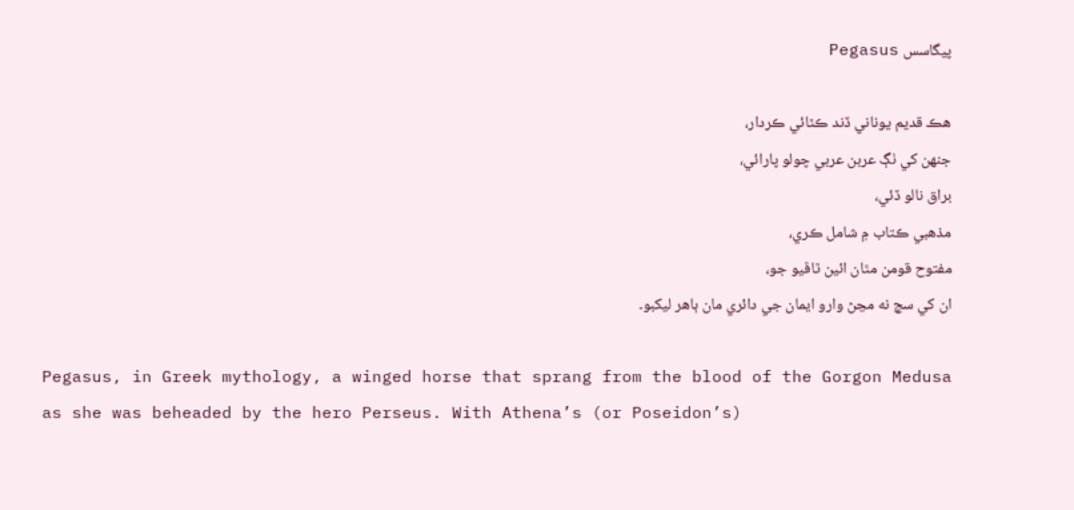پيگاسس Pegasus

ھڪ قديم يوناني ڏند ڪٿائي ڪردار،
جنھن کي ٺڳ عربن عربي چولو پارائي،
براق نالو ڏئي،
مذھبي ڪتاب ۾ شامل ڪري،
مفتوح قومن مٿان ائين ٿاڦيو جو،
ان کي سچ نه مڃڻ وارو ايمان جي دائري مان ٻاھر ليکبو۔

Pegasus, in Greek mythology, a winged horse that sprang from the blood of the Gorgon Medusa as she was beheaded by the hero Perseus. With Athena’s (or Poseidon’s)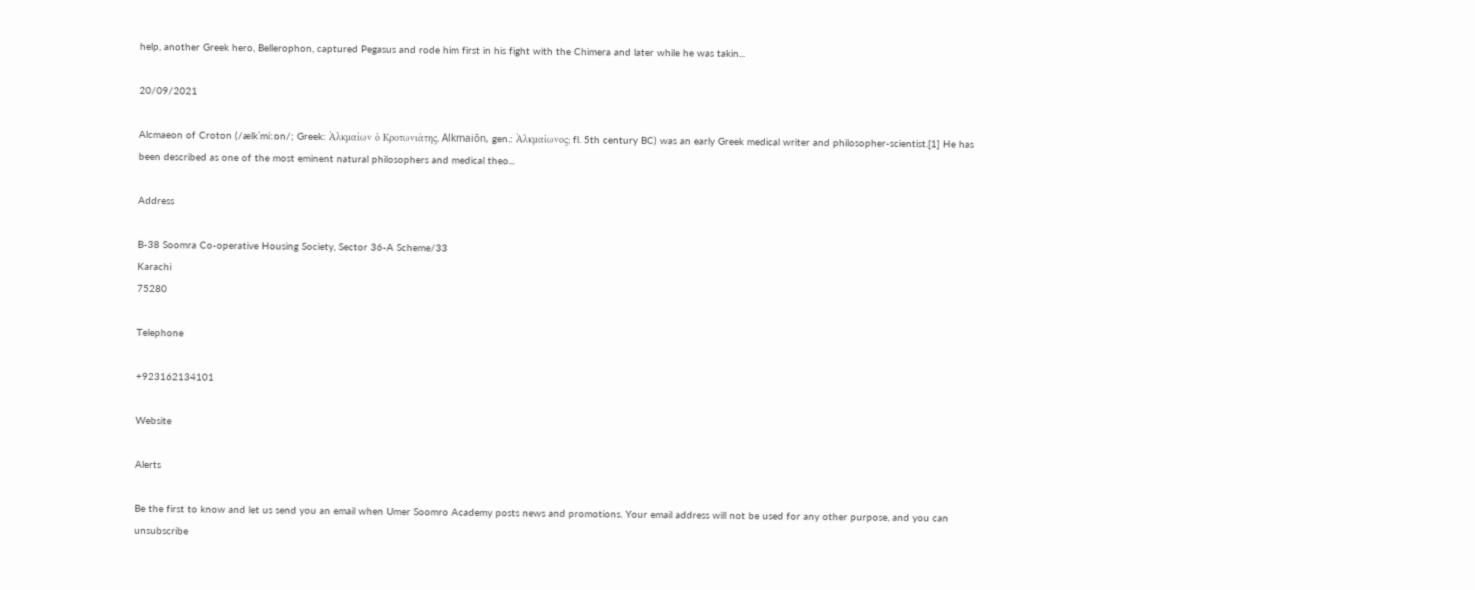help, another Greek hero, Bellerophon, captured Pegasus and rode him first in his fight with the Chimera and later while he was takin...

20/09/2021

Alcmaeon of Croton (/ælkˈmiːɒn/; Greek: Ἀλκμαίων ὁ Κροτωνιάτης, Alkmaiōn, gen.: Ἀλκμαίωνος; fl. 5th century BC) was an early Greek medical writer and philosopher-scientist.[1] He has been described as one of the most eminent natural philosophers and medical theo...

Address

B-38 Soomra Co-operative Housing Society, Sector 36-A Scheme/33
Karachi
75280

Telephone

+923162134101

Website

Alerts

Be the first to know and let us send you an email when Umer Soomro Academy posts news and promotions. Your email address will not be used for any other purpose, and you can unsubscribe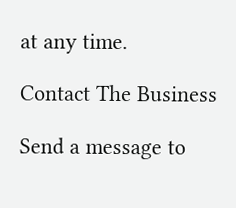at any time.

Contact The Business

Send a message to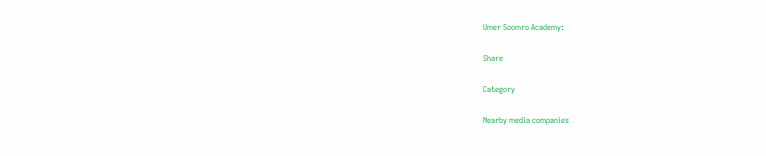Umer Soomro Academy:

Share

Category

Nearby media companies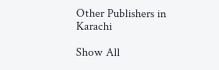Other Publishers in Karachi

Show All